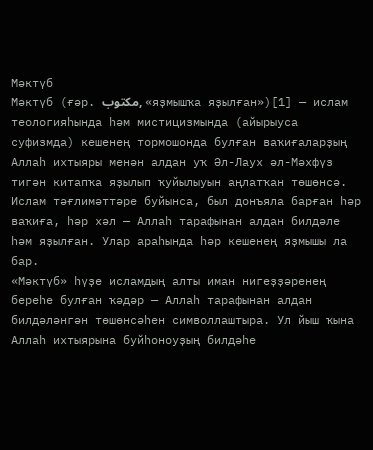Мәктүб
Мәктүб (ғәр. مكتوب, «яҙмышҡа яҙылған»)[1] — ислам теологияһында һәм мистицизмында (айырыуса суфизмда) кешенең тормошонда булған ваҡиғаларҙың Аллаһ ихтыяры менән алдан уҡ Әл-Лаух әл-Мәхфүз тигән китапҡа яҙылып ҡуйылыуын аңлатҡан төшөнсә.
Ислам тәғлимәттәре буйынса, был донъяла барған һәр ваҡиға, һәр хәл — Аллаһ тарафынан алдан билдәле һәм яҙылған. Улар араһында һәр кешенең яҙмышы ла бар.
«Мәктүб» һүҙе исламдың алты иман нигеҙҙәренең береһе булған ҡәдәр — Аллаһ тарафынан алдан билдәләнгән төшөнсәһен символлаштыра. Ул йыш ҡына Аллаһ ихтыярына буйһоноуҙың билдәһе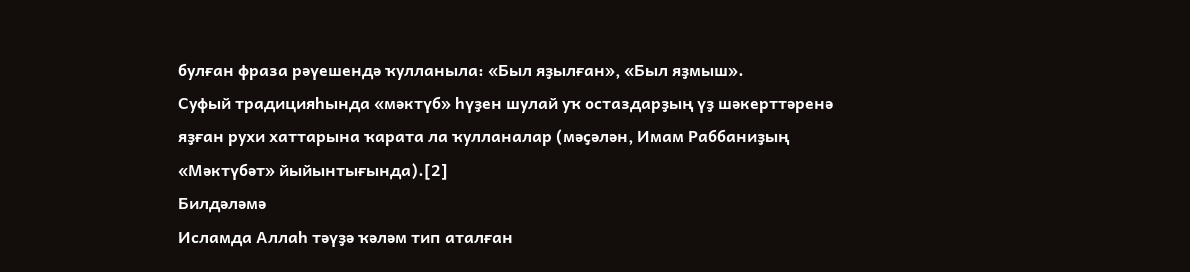булған фраза рәүешендә ҡулланыла: «Был яҙылған», «Был яҙмыш».
Суфый традицияһында «мәктүб» һүҙен шулай уҡ остаздарҙың үҙ шәкерттәренә яҙған рухи хаттарына ҡарата ла ҡулланалар (мәҫәлән, Имам Раббаниҙың «Мәктүбәт» йыйынтығында).[2]
Билдәләмә
Исламда Аллаһ тәүҙә ҡәләм тип аталған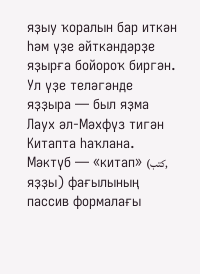яҙыу ҡоралын бар иткән һәм үҙе әйткәндәрҙе яҙырға бойороҡ биргән. Ул үҙе теләгәнде яҙҙыра — был яҙма Лаух әл-Мәхфүз тигән Китапта һаҡлана. Мәктүб — «китап» (كتب, яҙҙы) фағылының пассив формалағы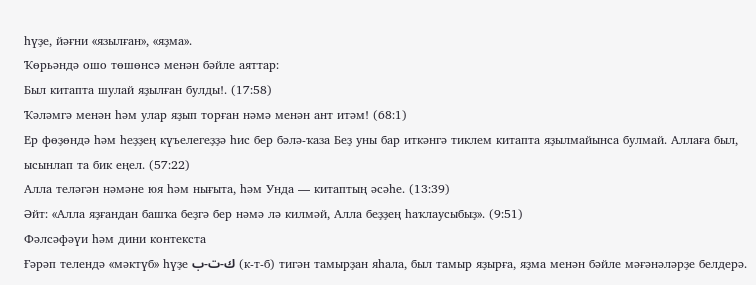һүҙе, йәғни «язылған», «яҙма».
Ҡөрьәндә ошо төшөнсә менән бәйле аяттар:
Был китапта шулай яҙылған булды!. (17:58)
Ҡәләмгә менән һәм улар яҙып торған нәмә менән ант итәм! (68:1)
Ер фөҙөндә һәм һеҙҙең күъелегеҙҙә һис бер бәлә-ҡаза Беҙ уны бар иткәнгә тиклем китапта яҙылмайынса булмай. Аллаға был, ысынлап та бик еңел. (57:22)
Алла теләгән нәмәне юя һәм нығыта, һәм Унда — китаптың әсәһе. (13:39)
Әйт: «Алла яҙғандан башҡа беҙгә бер нәмә лә килмәй, Алла беҙҙең һаҡлаусыбыҙ». (9:51)
Фәлсәфәүи һәм дини контекста
Ғәрәп телендә «мәктүб» һүҙе ك-ت-ب (к-т-б) тигән тамырҙан яһала, был тамыр яҙырға, яҙма менән бәйле мәғәнәләрҙе белдерә.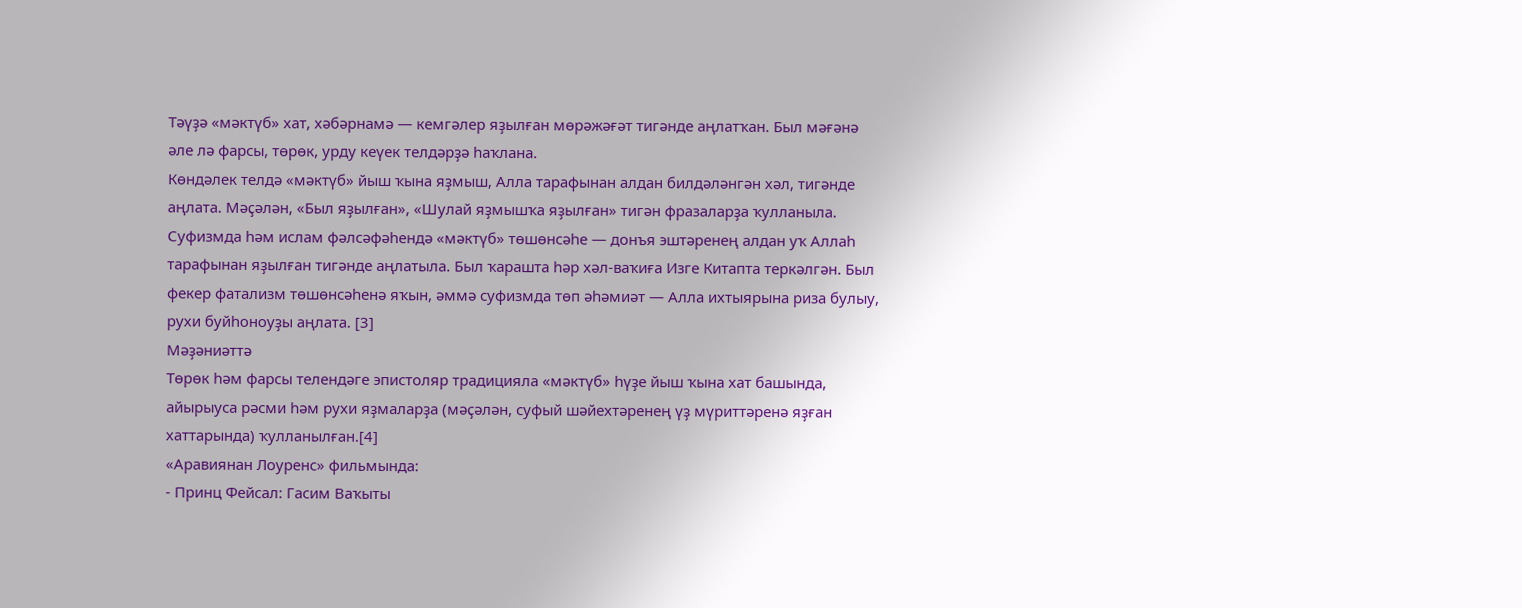Тәүҙә «мәктүб» хат, хәбәрнамә — кемгәлер яҙылған мөрәжәғәт тигәнде аңлатҡан. Был мәғәнә әле лә фарсы, төрөк, урду кеүек телдәрҙә һаҡлана.
Көндәлек телдә «мәктүб» йыш ҡына яҙмыш, Алла тарафынан алдан билдәләнгән хәл, тигәнде аңлата. Мәҫәлән, «Был яҙылған», «Шулай яҙмышҡа яҙылған» тигән фразаларҙа ҡулланыла.
Суфизмда һәм ислам фәлсәфәһендә «мәктүб» төшөнсәһе — донъя эштәренең алдан уҡ Аллаһ тарафынан яҙылған тигәнде аңлатыла. Был ҡарашта һәр хәл-ваҡиға Изге Китапта теркәлгән. Был фекер фатализм төшөнсәһенә яҡын, әммә суфизмда төп әһәмиәт — Алла ихтыярына риза булыу, рухи буйһоноуҙы аңлата. [3]
Мәҙәниәттә
Төрөк һәм фарсы телендәге эпистоляр традицияла «мәктүб» һүҙе йыш ҡына хат башында, айырыуса рәсми һәм рухи яҙмаларҙа (мәҫәлән, суфый шәйехтәренең үҙ мүриттәренә яҙған хаттарында) ҡулланылған.[4]
«Аравиянан Лоуренс» фильмында:
- Принц Фейсал: Гасим Ваҡыты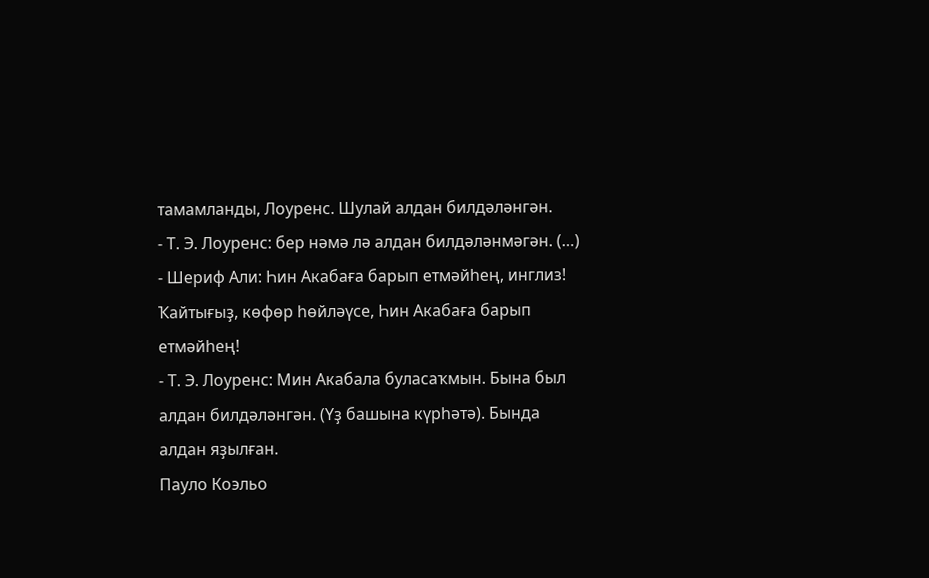тамамланды, Лоуренс. Шулай алдан билдәләнгән.
- Т. Э. Лоуренс: бер нәмә лә алдан билдәләнмәгән. (…)
- Шериф Али: Һин Акабаға барып етмәйһең, инглиз! Ҡайтығыҙ, көфөр һөйләүсе, Һин Акабаға барып етмәйһең!
- Т. Э. Лоуренс: Мин Акабала буласаҡмын. Бына был алдан билдәләнгән. (Үҙ башына күрһәтә). Бында алдан яҙылған.
Пауло Коэльо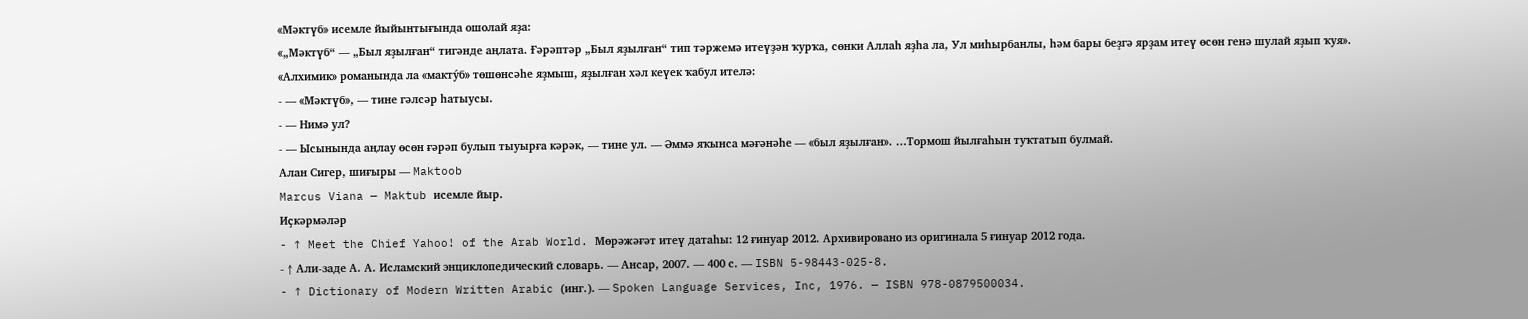«Мәктүб» исемле йыйынтығында ошолай яҙа:
«„Мәктүб“ — „Был яҙылған“ тигәнде аңлата. Ғәрәптәр „Был яҙылған“ тип тәржемә итеүҙән ҡурҡа, сөнки Аллаһ яҙһа ла, Ул миһырбанлы, һәм бары беҙгә ярҙам итеү өсөн генә шулай яҙып ҡуя».
«Алхимик» романында ла «макту́б» төшөнсәһе яҙмыш, яҙылған хәл кеүек ҡабул ителә:
- — «Мәктүб», — тине гәлсәр һатыусы.
- — Нимә ул?
- — Ысынында аңлау өсөн ғәрәп булып тыуырға кәрәк, — тине ул. — Әммә яҡынса мәғәнәһе — «был яҙылған». …Тормош йылғаһын туҡтатып булмай.
Алан Сигер, шиғыры — Maktoob
Marcus Viana — Maktub исемле йыр.
Иҫкәрмәләр
- ↑ Meet the Chief Yahoo! of the Arab World. Мөрәжәғәт итеү датаһы: 12 ғинуар 2012. Архивировано из оригинала 5 ғинуар 2012 года.
- ↑ Али-заде А. А. Исламский энциклопедический словарь. — Ансар, 2007. — 400 с. — ISBN 5-98443-025-8.
- ↑ Dictionary of Modern Written Arabic (инг.). — Spoken Language Services, Inc, 1976. — ISBN 978-0879500034.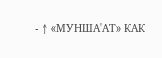- ↑ «МУНША'АТ» КАК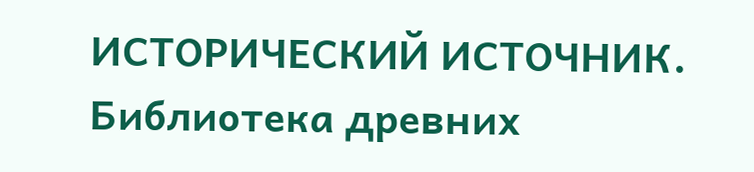ИСТОРИЧЕСКИЙ ИСТОЧНИК. Библиотека древних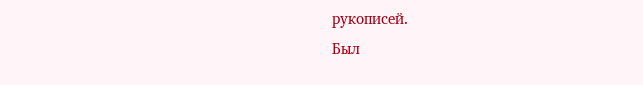рукописей.
Был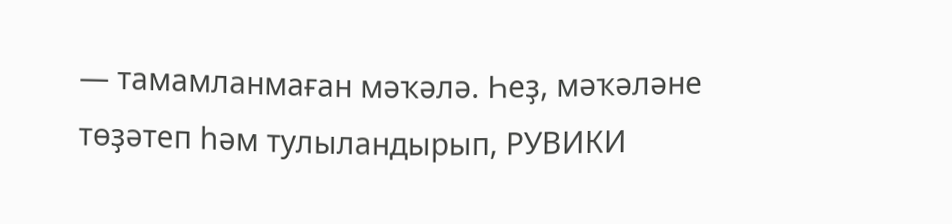— тамамланмаған мәҡәлә. Һеҙ, мәҡәләне төҙәтеп һәм тулыландырып, РУВИКИ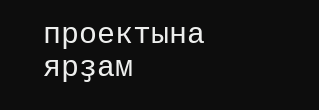проектына ярҙам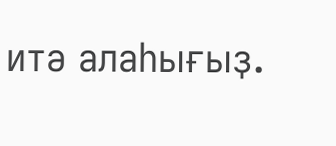итә алаһығыҙ.